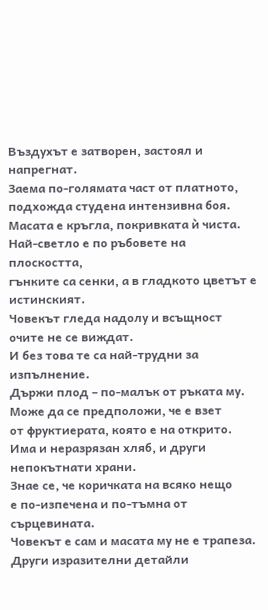Въздухът е затворен, застоял и напрегнат.
Заема по-голямата част от платното,
подхожда студена интензивна боя.
Масата е кръгла, покривката ѝ чиста.
Най-светло е по ръбовете на плоскостта,
гънките са сенки, а в гладкото цветът е истинският.
Човекът гледа надолу и всъщност очите не се виждат.
И без това те са най-трудни за изпълнение.
Държи плод – по-малък от ръката му.
Може да се предположи, че е взет
от фруктиерата, която е на открито.
Има и неразрязан хляб, и други непокътнати храни.
Знае се, че коричката на всяко нещо
е по-изпечена и по-тъмна от сърцевината.
Човекът е сам и масата му не е трапеза.
Други изразителни детайли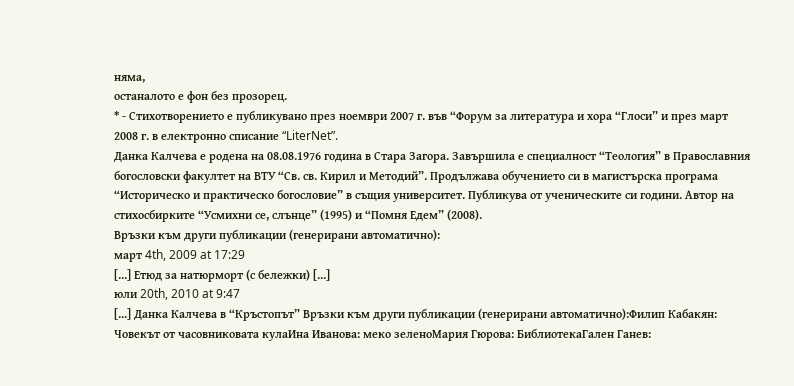няма,
останалото е фон без прозорец.
* - Стихотворението е публикувано през ноември 2007 г. във “Форум за литература и хора “Глоси” и през март 2008 г. в електронно списание “LiterNet”.
Данка Калчева е родена на 08.08.1976 година в Стара Загора. Завършила е специалност “Теология” в Православния богословски факултет на ВТУ “Св. св. Кирил и Методий”. Продължава обучението си в магистърска програма “Историческо и практическо богословие” в същия университет. Публикува от ученическите си години. Автор на стихосбирките “Усмихни се, слънце” (1995) и “Помня Едем” (2008).
Връзки към други публикации (генерирани автоматично):
март 4th, 2009 at 17:29
[...] Етюд за натюрморт (с бележки) [...]
юли 20th, 2010 at 9:47
[...] Данка Калчева в “Кръстопът” Връзки към други публикации (генерирани автоматично):Филип Кабакян: Човекът от часовниковата кулаИна Иванова: меко зеленоМария Гюрова: БиблиотекаГален Ганев: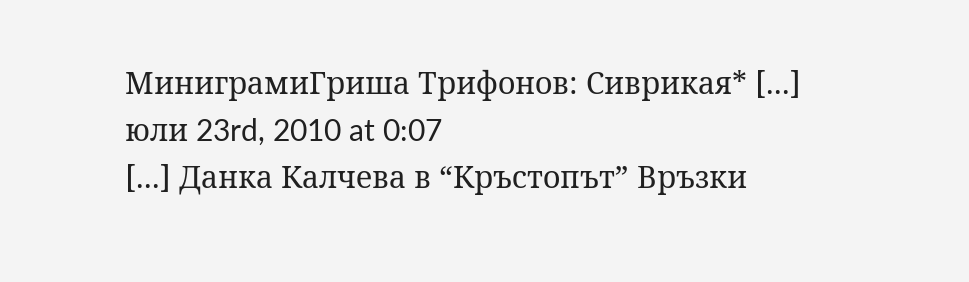МиниграмиГриша Трифонов: Сиврикая* [...]
юли 23rd, 2010 at 0:07
[...] Данка Калчева в “Кръстопът” Връзки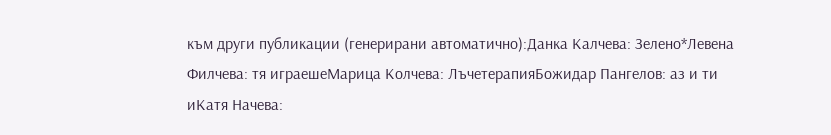към други публикации (генерирани автоматично):Данка Калчева: Зелено*Левена Филчева: тя играешеМарица Колчева: ЛъчетерапияБожидар Пангелов: аз и ти иКатя Начева: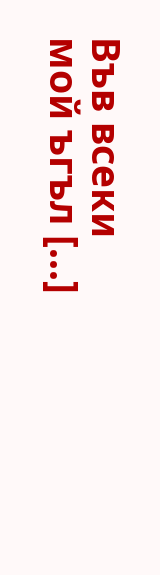Във всеки мой ъгъл [...]